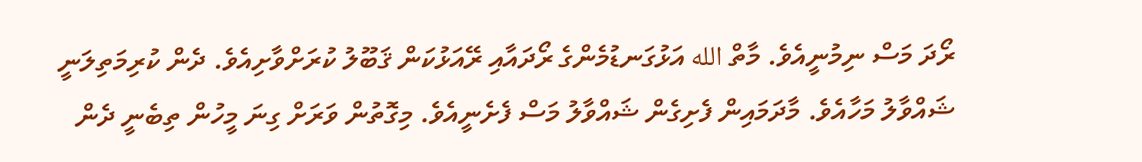ރޯދަ މަސް ނިމުނީއެވެ. މާތް الله އަޅުގަނޑުމެންގެ ރޯދައާއި ރޭއަޅުކަން ޤަބޫލު ކުރަށްވާށިއެވެ. ދެން ކުރިމަތިލަނީ ޝައްވާލު މަހާއެވެ. މާދަމައިން ފެށިގެން ޝައްވާލު މަސް ފެށެނީއެވެ. މިގޮތުން ވަރަށް ގިނަ މީހުން ތިބެނީ ދެން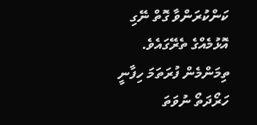ކަންކުރަންވާ ގޮތް ނޭގި އޮޅުމެއްގެ ތެރޭގައެވެ. ތިމަންމެން ފުރަތަމަ ހިފާނީ ހަރޯދަތޯ ނުވަތަ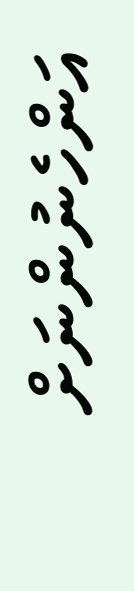އަންހެނުންނަށް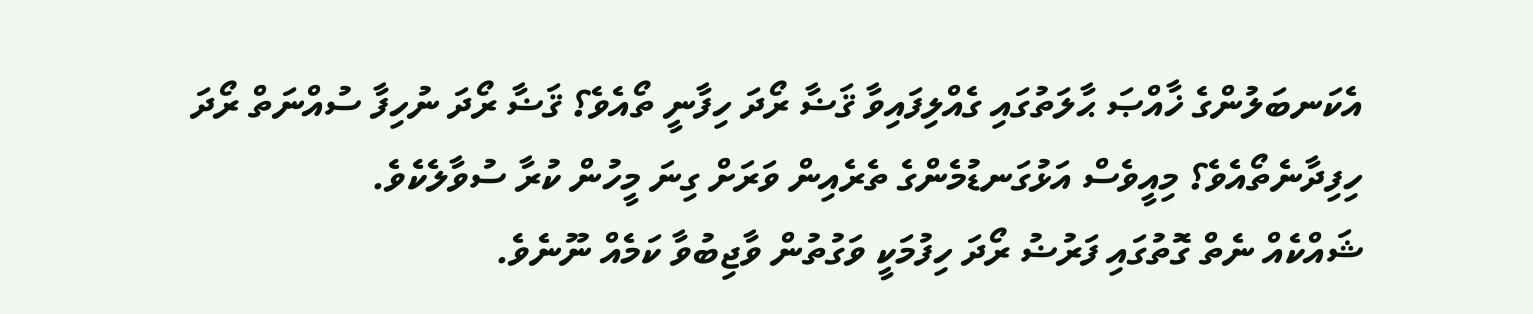އެކަނބަލުންގެ ޚާއްޞަ ޙާލަތުގައި ގެއްލިފައިވާ ޤަޟާ ރޯދަ ހިފާނީ ތޯއެވެ؟ ޤަޟާ ރޯދަ ނުހިފާ ސުއްނަތް ރޯދަ ހިފިދާނެތޯއެވެ؟ މިއީވެސް އަޅުގަނޑުމެންގެ ތެރެއިން ވަރަށް ގިނަ މީހުން ކުރާ ސުވާލެކެވެ.
ޝައްކެއް ނެތް ގޮތުގައި ފަރުޟު ރޯދަ ހިފުމަކީ ވަގުތުން ވާޖިބުވާ ކަމެއް ނޫނެވެ.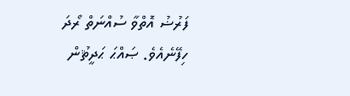ފަރުޟު އޮތްވާ ސުއްނަތް ރޯދަ ހިފޭނެއެވެ. ޞައްޙަ ޙަދީޘުން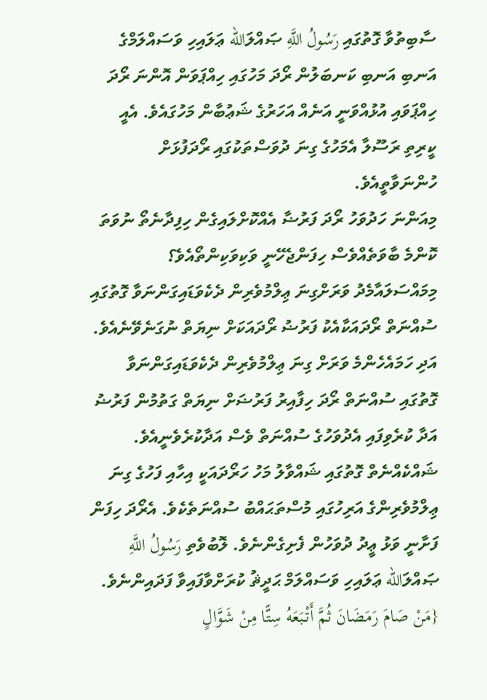ސާބިތުވާ ގޮތުގައި رَسُولُ اللَّهِ ޞައްލަالله ޢަލައިހި ވަސައްލަމްގެ އަނބި އަނބި ކަނބަލުން ރޯދަ މަހުގައި ހިއްޕަވަން އޮންނަ ރޯދަ ހިއްޕަވައި އުޅުއްވަނީ އަނެއް އަހަރުގެ ޝަޢުބާން މަހުގައެވެ. އެއީ ކީރިތި ރަސޫލާ އެމަހުގެ ގިނަ ދުވަސްތަކުގައި ރޯދަފުޅަށް ހުންނަވާތީއެވެ.
މިއަންނަ ހަދުވަހު ރޯދަ ފަރުޟާ އެއްކޮށްލައިގެން ހިފިދާނެތޯ ނުވަތަ ކޮންމެ ބާވަތެއްވެސް ހިފަންޖެހޭނީ ވަކިވަކިންތޯއެވެ؟ މިމައްސަލައާމެދު ވަރަށްގިނަ ޢިލްމުވެރިން ދެކެވަޑައިގަންނަވާ ގޮތުގައި ސުއްނަތް ރޯދައަކާއެކު ފަރުޟު ރޯދައަކަށް ނިޔަތް ނުގަނެވޭނެއެވެ. އަދި ހަމައެހެންމެ ވަރަށް ގިނަ ޢިލްމުވެރިން ދެކެވަޑައިގަންނަވާ ގޮތުގައި ސުއްނަތް ރޯދަ ހިފާއިރު ފަރުޟަށް ނިޔަތް ގަތުމުން ފަރުޟު އަދާ ކުރެވިފައި އެދުވަހުގެ ސުއްނަތް ވެސް އަދާކުރެވެނީއެވެ.
ޝައްކެއްނެތް ގޮތުގައި ޝައްވާލު މަހު ހަރޯދައަކީ އިހާއި ފަހުގެ ގިނަ ޢިލްމުވެރިންގެ އަރިހުގައި މުސްތަޙައްބު ސުއްނަތެކެވެ. އެރޯދަ ހިފަން ފަށާނީ ވަޅު ޢީދު ދުވަހުން ފެށިގެންނެވެ. ލޮބުވެތި رَسُولُ اللَّهِ ޞައްލަالله ޢަލައިހި ވަސައްލަމް ޙަދީޘު ކުރަށްވާފައިވާ ފަދައިންނެވެ. {مَنْ صَامَ رَمَضَانَ ثُمَّ أَتْبَعَهُ سِتًّا مِنْ شَوَّالٍ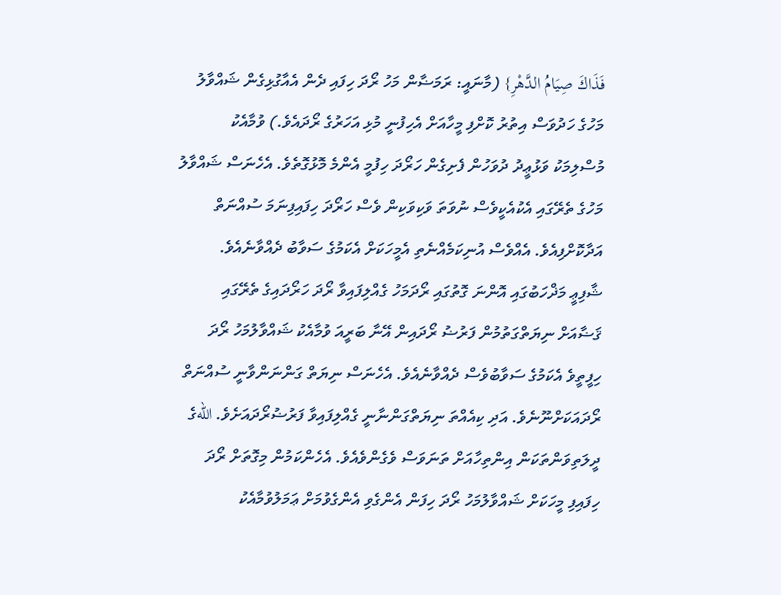فَذَاكَ صِيَامُ الدَّهْرِ} (މާނައީ: ރަމަޟާން މަހު ރޯދަ ހިފައި ދެން އެއާގުޅިގެން ޝައްވާލު މަހުގެ ހަދުވަސް އިތުރު ކޮށްފި މީހާއަށް އެހިފުނީ މުޅި އަހަރުގެ ރޯދައެވެ.) ވުމާއެކު މުސްލިމަކު ވަޅުޢީދު ދުވަހުން ފެށިގެން ހަރޯދަ ހިފުމީ އެންމެ މޮޅުގޮތެވެ. އެހެނަސް ޝައްވާލު މަހުގެ ތެރޭގައި އެކުއެކީވެސް ނުވަތަ ވަކިވަކިން ވެސް ހަރޯދަ ހިފައިފިނަމަ ސުއްނަތް އަދާކޮށްފިއެވެ. އެއްވެސް އުނިކަމެއްނެތި އެމީހަކަށް އެކަމުގެ ސަވާބު ދެއްވާނެއެވެ.
ޝާފިޢީ މަޛްހަބުގައި އޮންނަ ގޮތުގައި ރޯދަމަހު ގެއްލިފައިވާ ރޯދަ ހަރޯދައިގެ ތެރޭގައި ޤަޟާއަށް ނިޔަތްގަތުމުން ފަރުޟު ރޯދައިން އޭނާ ބަރީއަ ވުމާއެކު ޝައްވާލުމަހު ރޯދަ ހިފީތީވެ އެކަމުގެ ސަވާބުވެސް ދެއްވާނެއެވެ. އެހެނަސް ނިޔަތް ގަންނަންވާނީ ސުއްނަތް ރޯދައަކަށްނޫނެވެ. އަދި ކިއެއްތަ ނިޔަތްގަންނާނީ ގެއްލިފައިވާ ފަރުޟުރޯދައަށެވެ. اللهގެ ދީލަތިވަންތަކަން އިންތިހާއަށް ތަނަވަސް ވެގެންވެއެވެ. އެހެންކަމުން މިގޮތަށް ރޯދަ ހިފައިފި މީހަކަށް ޝައްވާލުމަހު ރޯދަ ހިފަން އެންގެވި އެންގެވުމަށް ޢަމަލުވުމާއެކު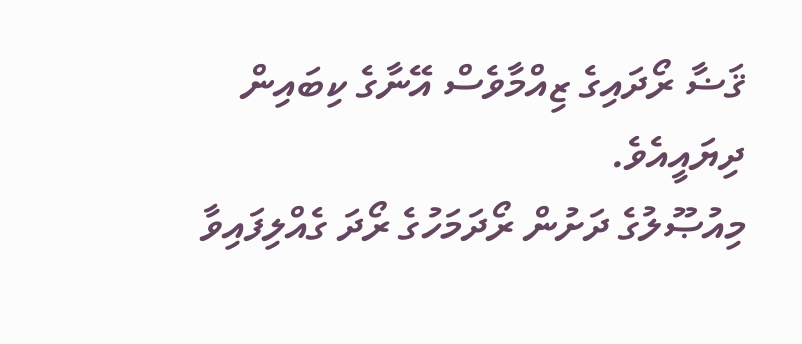ޤަޟާ ރޯދައިގެ ޒިއްމާވެސް އޭނާގެ ކިބައިން ދިޔައީއެވެ.
މިއުޞޫލުގެ ދަށުން ރޯދަމަހުގެ ރޯދަ ގެއްލިފައިވާ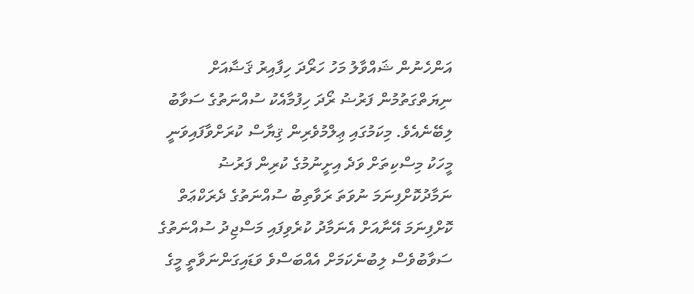އަންހެނުން ޝައްވާލު މަހު ހަރޯދަ ހިފާއިރު ޤަޟާއަށް ނިޔަތްގަތުމުން ފަރުޟު ރޯދަ ހިފުމާއެކު ސުއްނަތުގެ ސަވާބު ލިބޭނެއެވެ. މިކަމުގައި ޢިލްމުވެރިން ޤިޔާސް ކުރަށްވާފައިވަނީ މީހަކު މިސްކިތަށް ވަދެ އިށީނުމުގެ ކުރިން ފަރުޟު ނަމާދުކޮށްފިނަމަ ނުވަތަ ރަވާތިބު ސުއްނަތުގެ ދެރަކްޢަތް ކޮށްފިނަމަ އޭނާއަށް އެނަމާދު ކުރެވިފައި މަސްޖިދު ސުއްނަތުގެ ސަވާބުވެސް ލިބުނެކަމަށް އެއްބަސްވެ ވަޑައިގަންނަވާތީ މީގެ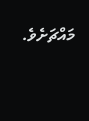މައްޗަށެވެ.